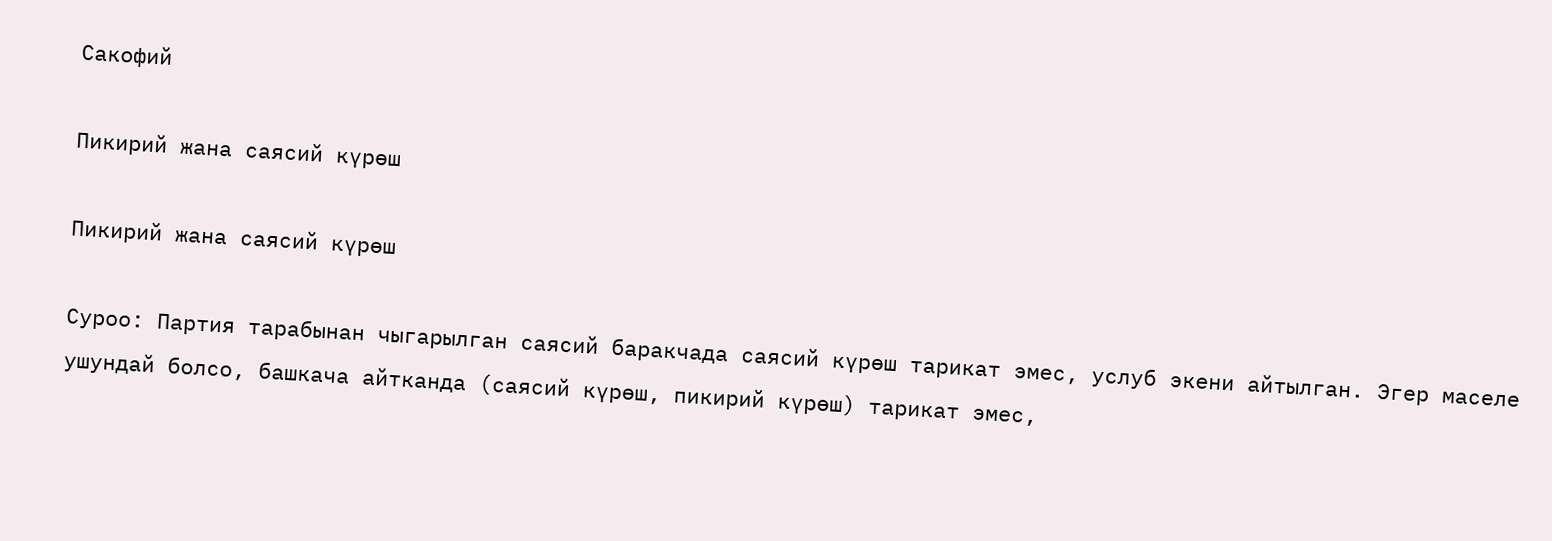Сакофий

Пикирий жана саясий күрөш

Пикирий жана саясий күрөш

Суроо: Партия тарабынан чыгарылган саясий баракчада саясий күрөш тарикат эмес, услуб экени айтылган. Эгер маселе ушундай болсо, башкача айтканда (саясий күрөш, пикирий күрөш) тарикат эмес,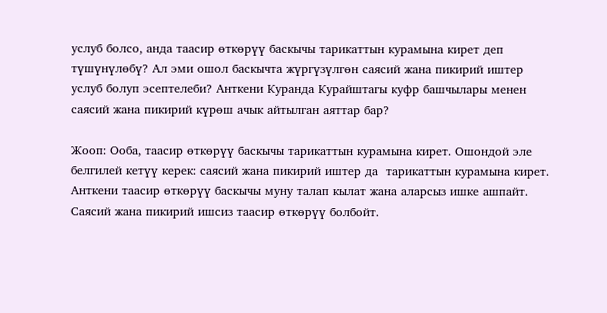услуб болсо, анда таасир өткөрүү баскычы тарикаттын курамына кирет деп түшүнүлөбү? Ал эми ошол баскычта жүргүзүлгөн саясий жана пикирий иштер услуб болуп эсептелеби? Анткени Куранда Курайштагы куфр башчылары менен саясий жана пикирий күрөш ачык айтылган аяттар бар?

Жооп: Ооба, таасир өткөрүү баскычы тарикаттын курамына кирет. Ошондой эле белгилей кетүү керек: саясий жана пикирий иштер да  тарикаттын курамына кирет. Анткени таасир өткөрүү баскычы муну талап кылат жана аларсыз ишке ашпайт. Саясий жана пикирий ишсиз таасир өткөрүү болбойт.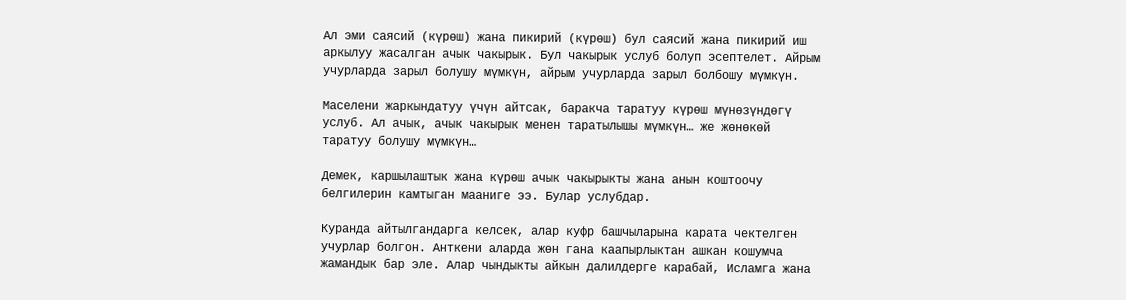Ал эми саясий (күрөш) жана пикирий (күрөш) бул саясий жана пикирий иш аркылуу жасалган ачык чакырык. Бул чакырык услуб болуп эсептелет. Айрым учурларда зарыл болушу мүмкүн, айрым учурларда зарыл болбошу мүмкүн.

Маселени жаркындатуу үчүн айтсак, баракча таратуу күрөш мүнөзүндөгү услуб. Ал ачык, ачык чакырык менен таратылышы мүмкүн… же жөнөкөй таратуу болушу мүмкүн…

Демек, каршылаштык жана күрөш ачык чакырыкты жана анын коштоочу белгилерин камтыган мааниге ээ. Булар услубдар.

Куранда айтылгандарга келсек, алар куфр башчыларына карата чектелген учурлар болгон. Анткени аларда жөн гана каапырлыктан ашкан кошумча жамандык бар эле. Алар чындыкты айкын далилдерге карабай, Исламга жана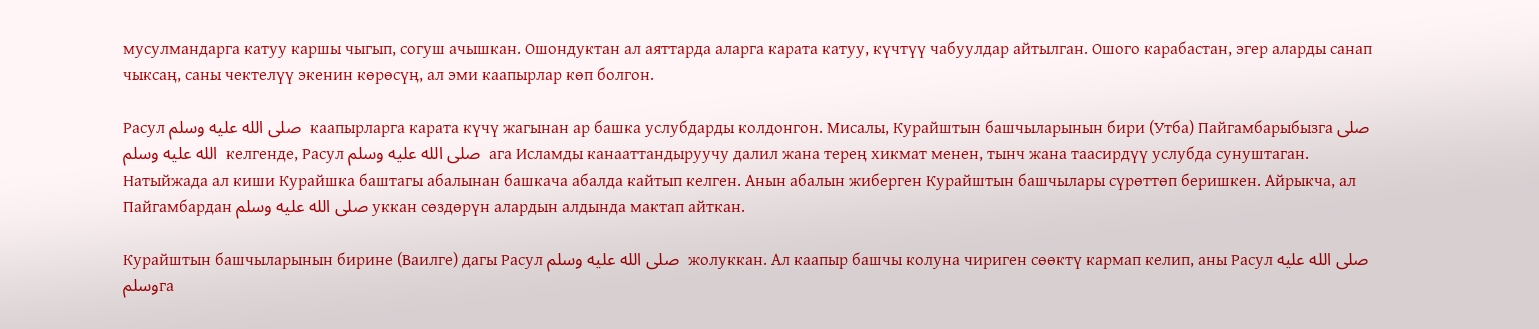мусулмандарга катуу каршы чыгып, согуш ачышкан. Ошондуктан ал аяттарда аларга карата катуу, күчтүү чабуулдар айтылган. Ошого карабастан, эгер аларды санап чыксаң, саны чектелүү экенин көрөсүң, ал эми каапырлар көп болгон.

Расул صلى الله عليه وسلم  каапырларга карата күчү жагынан ар башка услубдарды колдонгон. Мисалы, Курайштын башчыларынын бири (Утба) Пайгамбарыбызга صلى الله عليه وسلم  келгенде, Расул صلى الله عليه وسلم  ага Исламды канааттандыруучу далил жана терең хикмат менен, тынч жана таасирдүү услубда сунуштаган. Натыйжада ал киши Курайшка баштагы абалынан башкача абалда кайтып келген. Анын абалын жиберген Курайштын башчылары сүрөттөп беришкен. Айрыкча, ал Пайгамбардан صلى الله عليه وسلم уккан сөздөрүн алардын алдында мактап айткан.

Курайштын башчыларынын бирине (Ваилге) дагы Расул صلى الله عليه وسلم  жолуккан. Ал каапыр башчы колуна чириген сөөктү кармап келип, аны Расул صلى الله عليه وسلمга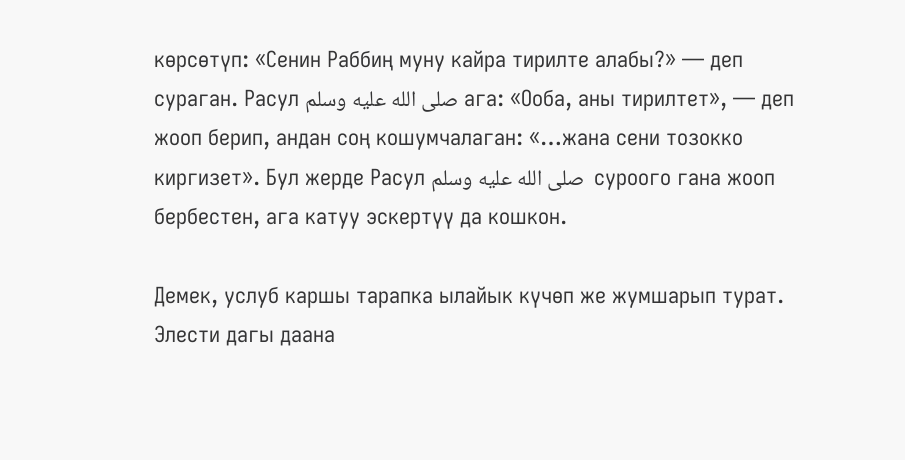көрсөтүп: «Сенин Раббиң муну кайра тирилте алабы?» — деп сураган. Расул صلى الله عليه وسلم ага: «Ооба, аны тирилтет», — деп жооп берип, андан соң кошумчалаган: «…жана сени тозокко киргизет». Бул жерде Расул صلى الله عليه وسلم  суроого гана жооп бербестен, ага катуу эскертүү да кошкон.

Демек, услуб каршы тарапка ылайык күчөп же жумшарып турат. Элести дагы даана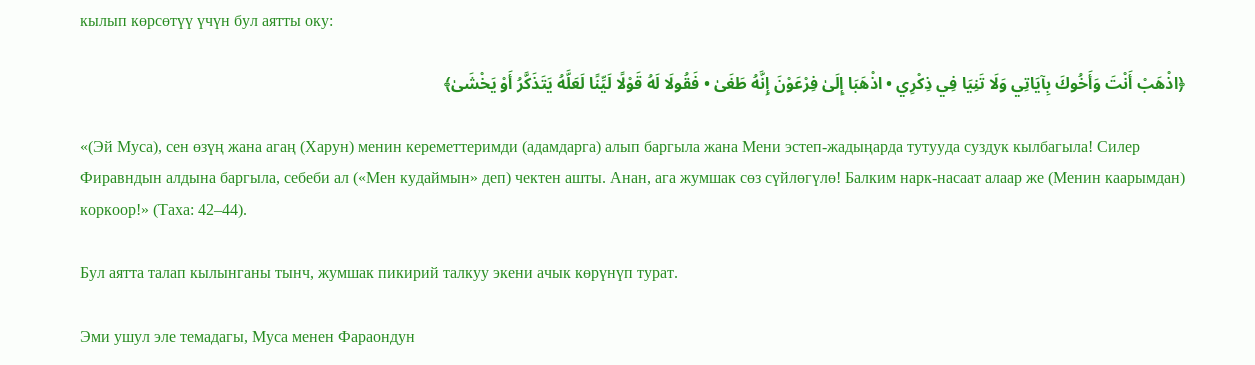кылып көрсөтүү үчүн бул аятты оку:

﴿اذْهَبْ أَنْتَ وَأَخُوكَ بِآيَاتِي وَلَا تَنِيَا فِي ذِكْرِي • اذْهَبَا إِلَىٰ فِرْعَوْنَ إِنَّهُ طَغَىٰ • فَقُولَا لَهُ قَوْلًا لَيِّنًا لَعَلَّهُ يَتَذَكَّرُ أَوْ يَخْشَىٰ﴾

«(Эй Муса), сен өзүң жана агаң (Харун) менин кереметтеримди (адамдарга) алып баргыла жана Мени эстеп-жадыңарда тутууда суздук кылбагыла! Силер Фиравндын алдына баргыла, себеби ал («Мен кудаймын» деп) чектен ашты. Анан, ага жумшак сөз сүйлөгүлө! Балким нарк-насаат алаар же (Менин каарымдан) коркоор!» (Таха: 42–44).

Бул аятта талап кылынганы тынч, жумшак пикирий талкуу экени ачык көрүнүп турат.

Эми ушул эле темадагы, Муса менен Фараондун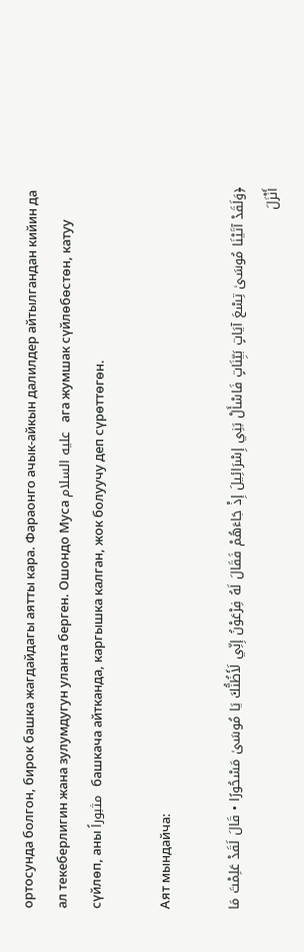ортосунда болгон, бирок башка жагдайдагы аятты кара. Фараонго ачык-айкын далилдер айтылгандан кийин да ал текеберлигин жана зулумдугун уланта берген. Ошондо Муса عليه السلام  ага жумшак сүйлөбөстөн, катуу сүйлөп, аны مثبوراً  башкача айтканда, каргышка калган, жок болуучу деп сүрөттөгөн.

Аят мындайча:

﴿وَلَقَدْ آتَيْنَا مُوسَىٰ تِسْعَ آيَاتٍ بَيِّنَاتٍ فَاسْأَلْ بَنِي إِسْرَائِيلَ إِذْ جَاءَهُمْ فَقَالَ لَهُ فِرْعَوْنُ إِنِّي لَأَظُنُّكَ يَا مُوسَىٰ مَسْحُورًا • قَالَ لَقَدْ عَلِمْتَ مَا أَنْزَلَ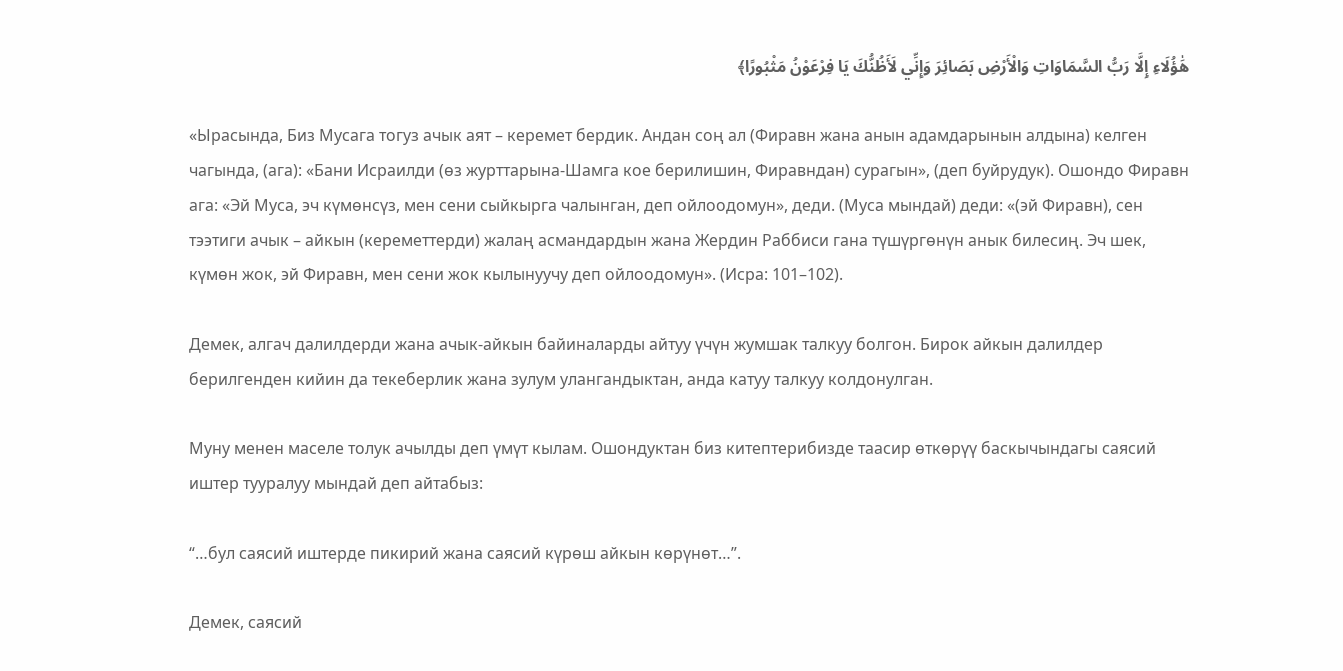هَٰؤُلَاءِ إِلَّا رَبُّ السَّمَاوَاتِ وَالْأَرْضِ بَصَائِرَ وَإِنِّي لَأَظُنُّكَ يَا فِرْعَوْنُ مَثْبُورًا﴾

«Ырасында, Биз Мусага тогуз ачык аят – керемет бердик. Андан соң ал (Фиравн жана анын адамдарынын алдына) келген чагында, (ага): «Бани Исраилди (өз журттарына-Шамга кое берилишин, Фиравндан) сурагын», (деп буйрудук). Ошондо Фиравн ага: «Эй Муса, эч күмөнсүз, мен сени сыйкырга чалынган, деп ойлоодомун», деди. (Муса мындай) деди: «(эй Фиравн), сен тээтиги ачык – айкын (кереметтерди) жалаң асмандардын жана Жердин Раббиси гана түшүргөнүн анык билесиң. Эч шек, күмөн жок, эй Фиравн, мен сени жок кылынуучу деп ойлоодомун». (Исра: 101–102).

Демек, алгач далилдерди жана ачык-айкын байиналарды айтуу үчүн жумшак талкуу болгон. Бирок айкын далилдер берилгенден кийин да текеберлик жана зулум улангандыктан, анда катуу талкуу колдонулган.

Муну менен маселе толук ачылды деп үмүт кылам. Ошондуктан биз китептерибизде таасир өткөрүү баскычындагы саясий иштер тууралуу мындай деп айтабыз:

“…бул саясий иштерде пикирий жана саясий күрөш айкын көрүнөт…”.

Демек, саясий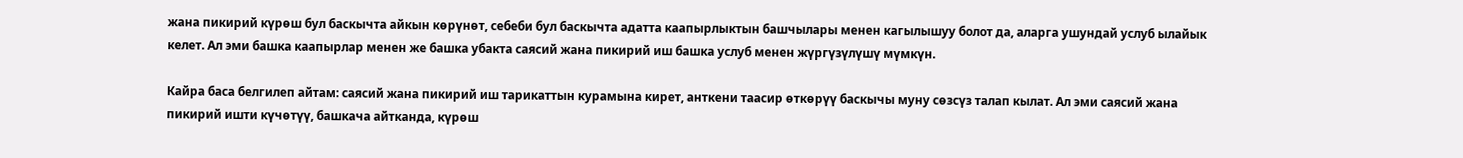жана пикирий күрөш бул баскычта айкын көрүнөт, себеби бул баскычта адатта каапырлыктын башчылары менен кагылышуу болот да, аларга ушундай услуб ылайык келет. Ал эми башка каапырлар менен же башка убакта саясий жана пикирий иш башка услуб менен жүргүзүлүшү мүмкүн.

Кайра баса белгилеп айтам: саясий жана пикирий иш тарикаттын курамына кирет, анткени таасир өткөрүү баскычы муну сөзсүз талап кылат. Ал эми саясий жана пикирий ишти күчөтүү, башкача айтканда, күрөш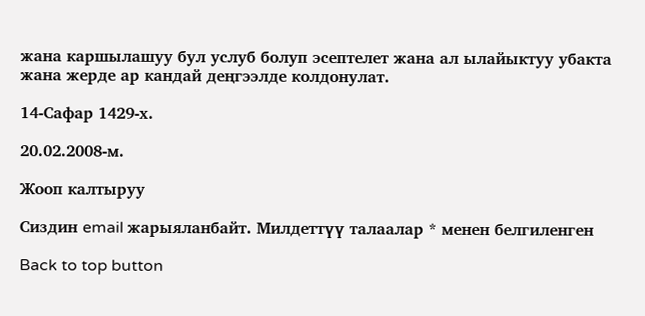жана каршылашуу бул услуб болуп эсептелет жана ал ылайыктуу убакта жана жерде ар кандай деңгээлде колдонулат.

14-Сафар 1429-х.

20.02.2008-м.

Жооп калтыруу

Сиздин email жарыяланбайт. Милдеттүү талаалар * менен белгиленген

Back to top button